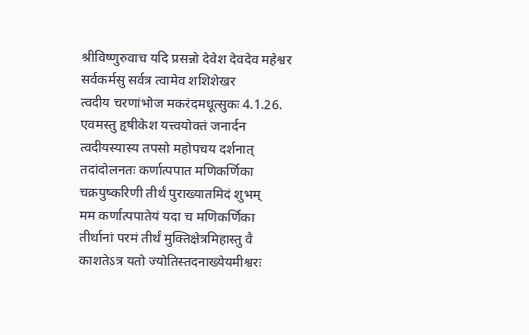श्रीविष्णुरुवाच यदि प्रसन्नो देवेश देवदेव महेश्वर
सर्वकर्मसु सर्वत्र त्वामेव शशिशेखर
त्वदीय चरणांभोज मकरंदमधूत्सुकः 4.1.26.
एवमस्तु हृषीकेश यत्त्वयोक्तं जनार्दन
त्वदीयस्यास्य तपसो महोपचय दर्शनात्
तदांदोलनतः कर्णात्पपात मणिकर्णिका
चक्रपुष्करिणी तीर्थं पुराख्यातमिदं शुभम्
मम कर्णात्पपातेयं यदा च मणिकर्णिका
तीर्थानां परमं तीर्थं मुक्तिक्षेत्रमिहास्तु वै
काशतेऽत्र यतो ज्योतिस्तदनाख्येयमीश्वरः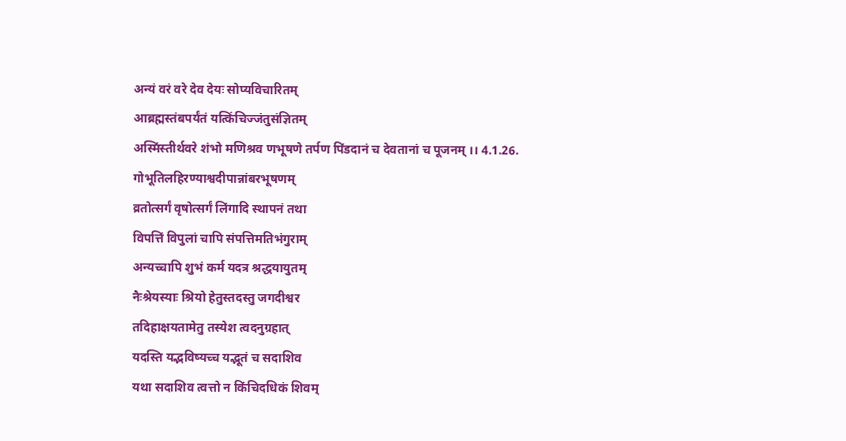अन्यं वरं वरे देव देयः सोप्यविचारितम्
आब्रह्मस्तंबपर्यंतं यत्किंचिज्जंतुसंज्ञितम्
अस्मिंस्तीर्थवरे शंभो मणिश्रव णभूषणे तर्पण पिंडदानं च देवतानां च पूजनम् ।। 4.1.26.
गोभूतिलहिरण्याश्वदीपान्नांबरभूषणम्
व्रतोत्सर्गं वृषोत्सर्गं लिंगादि स्थापनं तथा
विपत्तिं विपुलां चापि संपत्तिमतिभंगुराम्
अन्यच्चापि शुभं कर्म यदत्र श्रद्धयायुतम्
नैःश्रेयस्याः श्रियो हेतुस्तदस्तु जगदीश्वर
तदिहाक्षयतामेतु तस्येश त्वदनुग्रहात्
यदस्ति यद्भविष्यच्च यद्भूतं च सदाशिव
यथा सदाशिव त्वत्तो न किंचिदधिकं शिवम्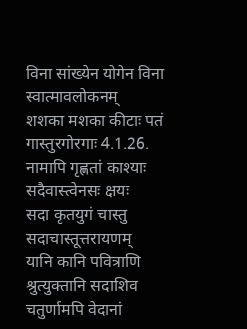विना सांख्येन योगेन विना स्वात्मावलोकनम्
शशका मशका कीटाः पतं गास्तुरगोरगाः 4.1.26.
नामापि गृह्णतां काश्याः सदैवास्त्वेनसः क्षयः
सदा कृतयुगं चास्तु सदाचास्तूत्तरायणम्
यानि कानि पवित्राणि श्रुत्युक्तानि सदाशिव
चतुर्णामपि वेदानां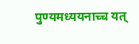पुण्यमध्ययनाच्च यत्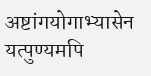अष्टांगयोगाभ्यासेन यत्पुण्यमपि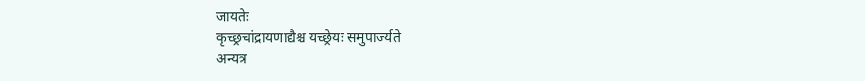जायतेः
कृच्छ्रचांद्रायणाद्यैश्च यच्छ्रेयः समुपार्ज्यते
अन्यत्र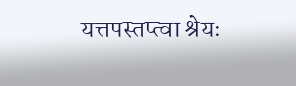यत्तपस्तप्त्वा श्रेयः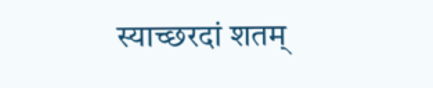स्याच्छरदां शतम्